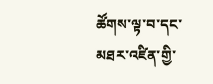ཚོགས་ལྟ་བ་དང་མཐར་འཛིན་གྱི་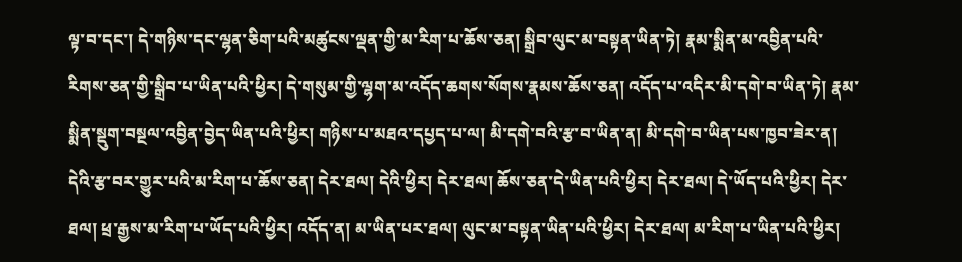ལྟ་བ་དང་། དེ་གཉིས་དང་ལྷན་ཅིག་པའི་མཚུངས་ལྡན་གྱི་མ་རིག་པ་ཆོས་ཅན། སྒྲིབ་ལུང་མ་བསྟན་ཡིན་ཏེ། རྣམ་སྨིན་མ་འབྱིན་པའི་རིགས་ཅན་གྱི་སྒྲིབ་པ་ཡིན་པའི་ཕྱིར། དེ་གསུམ་གྱི་ལྷག་མ་འདོད་ཆགས་སོགས་རྣམས་ཆོས་ཅན། འདོད་པ་འདིར་མི་དགེ་བ་ཡིན་ཏེ། རྣམ་སྨིན་སྡུག་བསྔལ་འབྱིན་བྱེད་ཡིན་པའི་ཕྱིར། གཉིས་པ་མཐའ་དཔྱད་པ་ལ། མི་དགེ་བའི་རྩ་བ་ཡིན་ན། མི་དགེ་བ་ཡིན་པས་ཁྱབ་ཟེར་ན། དེའི་རྩ་བར་གྱུར་པའི་མ་རིག་པ་ཆོས་ཅན། དེར་ཐལ། དེའི་ཕྱིར། དེར་ཐལ། ཆོས་ཅན་དེ་ཡིན་པའི་ཕྱིར། དེར་ཐལ། དེ་ཡོད་པའི་ཕྱིར། དེར་ཐལ། ཕྲ་རྒྱས་མ་རིག་པ་ཡོད་པའི་ཕྱིར། འདོད་ན། མ་ཡིན་པར་ཐལ། ལུང་མ་བསྟན་ཡིན་པའི་ཕྱིར། དེར་ཐལ། མ་རིག་པ་ཡིན་པའི་ཕྱིར།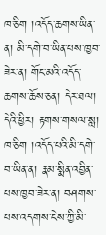ཁ་ཅིག །འདོད་ཆགས་ཡིན་ན། མི་དགེ་བ་ཡིན་པས་ཁྱབ་ཟེར་ན། གོང་མའི་འདོད་ཆགས་ཆོས་ཅན། དེར་ཐལ། དེའི་ཕྱིར། རྟགས་གསལ་སླ། ཁ་ཅིག །འདོད་པའི་མི་དགེ་བ་ཡིན་ན། རྣམ་སྨིན་འབྱིན་པས་ཁྱབ་ཟེར་ན། བཤགས་པས་འདགས་ངེས་ཀྱི་མི་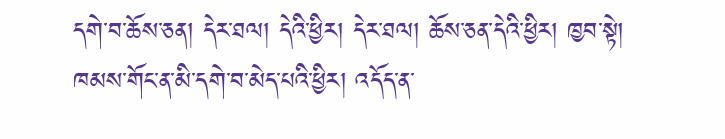དགེ་བ་ཆོས་ཅན། དེར་ཐལ། དེའི་ཕྱིར། དེར་ཐལ། ཆོས་ཅན་དེའི་ཕྱིར། ཁྱབ་སྟེ། ཁམས་གོང་ན་མི་དགེ་བ་མེད་པའི་ཕྱིར། འདོད་ན་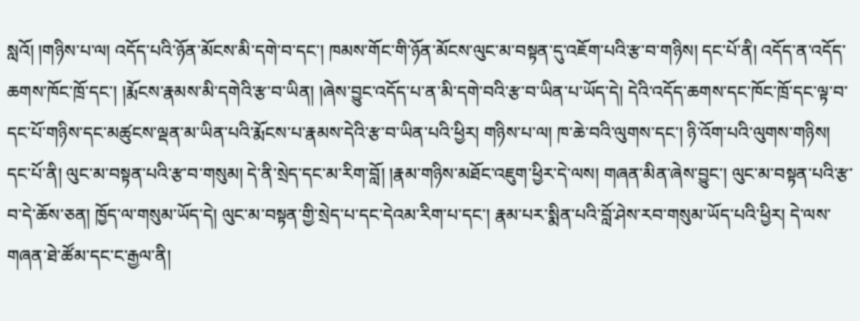སླའོ། །གཉིས་པ་ལ། འདོད་པའི་ཉོན་མོངས་མི་དགེ་བ་དང་། ཁམས་གོང་གི་ཉོན་མོངས་ལུང་མ་བསྟན་དུ་འཇོག་པའི་རྩ་བ་གཉིས། དང་པོ་ནི། འདོད་ན་འདོད་ཆགས་ཁོང་ཁྲོ་དང་། །རྨོངས་རྣམས་མི་དགེའི་རྩ་བ་ཡིན། །ཞེས་བྱུང་འདོད་པ་ན་མི་དགེ་བའི་རྩ་བ་ཡིན་པ་ཡོད་དེ། དེའི་འདོད་ཆགས་དང་ཁོང་ཁྲོ་དང་ལྟ་བ་དང་པོ་གཉིས་དང་མཚུངས་ལྡན་མ་ཡིན་པའི་རྨོངས་པ་རྣམས་དེའི་རྩ་བ་ཡིན་པའི་ཕྱིར། གཉིས་པ་ལ། ཁ་ཆེ་བའི་ལུགས་དང་། ཉི་འོག་པའི་ལུགས་གཉིས། དང་པོ་ནི། ལུང་མ་བསྟན་པའི་རྩ་བ་གསུམ། དེ་ནི་སྲེད་དང་མ་རིག་བློ། །རྣམ་གཉིས་མཐོང་འཇུག་ཕྱིར་དེ་ལས། གཞན་མིན་ཞེས་བྱུང་། ལུང་མ་བསྟན་པའི་རྩ་བ་དེ་ཆོས་ཅན། ཁྱོད་ལ་གསུམ་ཡོད་དེ། ལུང་མ་བསྟན་གྱི་སྲེད་པ་དང་དེའམ་རིག་པ་དང་། རྣམ་པར་སྨིན་པའི་བློ་ཤེས་རབ་གསུམ་ཡོད་པའི་ཕྱིར། དེ་ལས་གཞན་ཐེ་ཚོམ་དང་ང་རྒྱལ་ནི།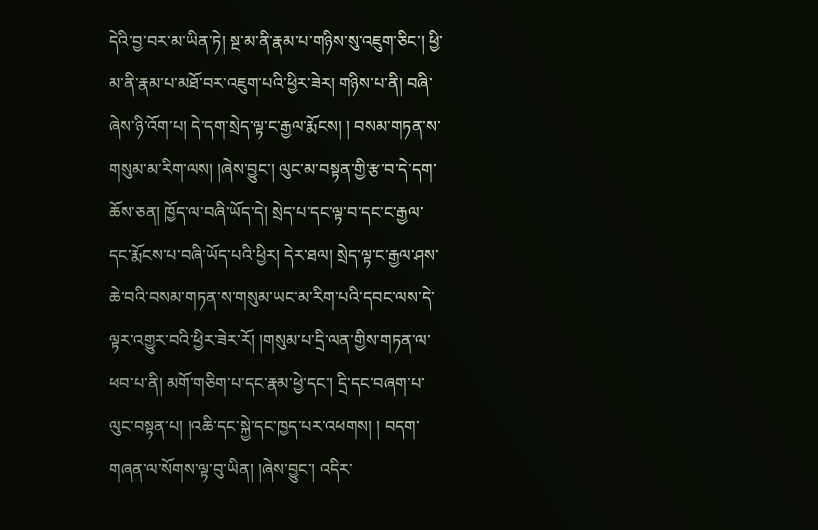དེའི་བྱ་བར་མ་ཡིན་ཏེ། སྔ་མ་ནི་རྣམ་པ་གཉིས་སུ་འཇུག་ཅིང་། ཕྱི་མ་ནི་རྣམ་པ་མཐོ་བར་འཇུག་པའི་ཕྱིར་ཟེར། གཉིས་པ་ནི། བཞི་ཞེས་ཉི་འོག་པ། དེ་དག་སྲེད་ལྟ་ང་རྒྱལ་རྨོངས། ། བསམ་གཏན་ས་གསུམ་མ་རིག་ལས། །ཞེས་བྱུང་། ལུང་མ་བསྟན་གྱི་རྩ་བ་དེ་དག་ཆོས་ཅན། ཁྱོད་ལ་བཞི་ཡོད་དེ། སྲེད་པ་དང་ལྟ་བ་དང་ང་རྒྱལ་དང་རྨོངས་པ་བཞི་ཡོད་པའི་ཕྱིར། དེར་ཐལ། སྲེད་ལྟ་ང་རྒྱལ་ཤས་ཆེ་བའི་བསམ་གཏན་ས་གསུམ་ཡང་མ་རིག་པའི་དབང་ལས་དེ་ལྟར་འགྱུར་བའི་ཕྱིར་ཟེར་རོ། །གསུམ་པ་དྲི་ལན་གྱིས་གཏན་ལ་ཕབ་པ་ནི། མགོ་གཅིག་པ་དང་རྣམ་ཕྱེ་དང་། དྲི་དང་བཞག་པ་ལུང་བསྟན་པ། །འཆི་དང་སྐྱེ་དང་ཁྱད་པར་འཕགས། ། བདག་གཞན་ལ་སོགས་ལྟ་བུ་ཡིན། །ཞེས་བྱུང་། འདིར་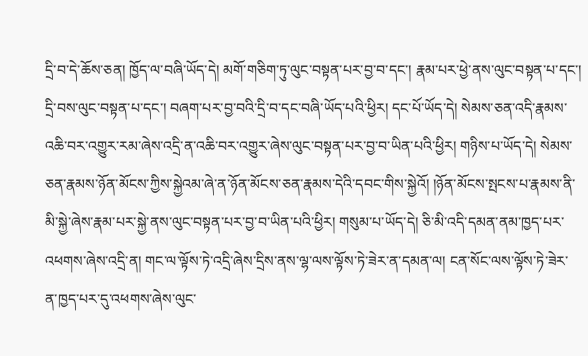དྲི་བ་དེ་ཆོས་ཅན། ཁྱོད་ལ་བཞི་ཡོད་དེ། མགོ་གཅིག་ཏུ་ལུང་བསྟན་པར་བྱ་བ་དང་། རྣམ་པར་ཕྱེ་ནས་ལུང་བསྟན་པ་དང་། དྲི་བས་ལུང་བསྟན་པ་དང་། བཞག་པར་བྱ་བའི་དྲི་བ་དང་བཞི་ཡོད་པའི་ཕྱིར། དང་པོ་ཡོད་དེ། སེམས་ཅན་འདི་རྣམས་འཆི་བར་འགྱུར་རམ་ཞེས་འདྲི་ན་འཆི་བར་འགྱུར་ཞེས་ལུང་བསྟན་པར་བྱ་བ་ཡིན་པའི་ཕྱིར། གཉིས་པ་ཡོད་དེ། སེམས་ཅན་རྣམས་ཉོན་མོངས་ཀྱིས་སྐྱེའམ་ཞེ་ན་ཉོན་མོངས་ཅན་རྣམས་དེའི་དབང་གིས་སྐྱེའོ། །ཉོན་མོངས་སྤངས་པ་རྣམས་ནི་མི་སྐྱེ་ཞེས་རྣམ་པར་སྐྱེ་ནས་ལུང་བསྟན་པར་བྱ་བ་ཡིན་པའི་ཕྱིར། གསུམ་པ་ཡོད་དེ། ཅི་མི་འདི་དམན་ནམ་ཁྱད་པར་འཕགས་ཞེས་འདྲི་ན། གང་ལ་ལྟོས་ཏེ་འདྲི་ཞེས་དྲིས་ནས་ལྷ་ལས་ལྟོས་ཏེ་ཟེར་ན་དམན་ལ། ངན་སོང་ལས་ལྟོས་ཏེ་ཟེར་ན་ཁྱད་པར་དུ་འཕགས་ཞེས་ལུང་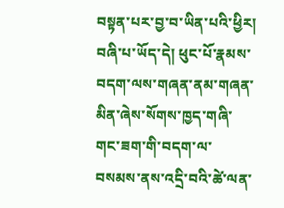བསྟན་པར་བྱ་བ་ཡིན་པའི་ཕྱིར། བཞི་པ་ཡོད་དེ། ཕུང་པོ་རྣམས་བདག་ལས་གཞན་ནམ་གཞན་མིན་ཞེས་སོགས་ཁྱད་གཞི་གང་ཟག་གི་བདག་ལ་བསམས་ནས་འདྲི་བའི་ཚེ་ལན་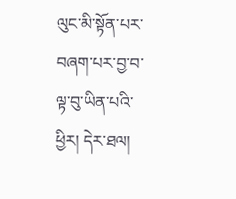ལུང་མི་སྟོན་པར་བཞག་པར་བྱ་བ་ལྟ་བུ་ཡིན་པའི་ཕྱིར། དེར་ཐལ།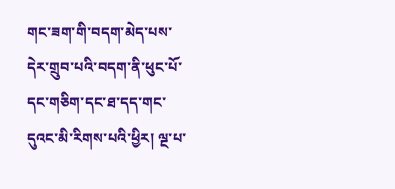གང་ཟག་གི་བདག་མེད་པས་དེར་གྲུབ་པའི་བདག་ནི་ཕུང་པོ་དང་གཅིག་དང་ཐ་དད་གང་དུའང་མི་རིགས་པའི་ཕྱིར། ལྔ་པ་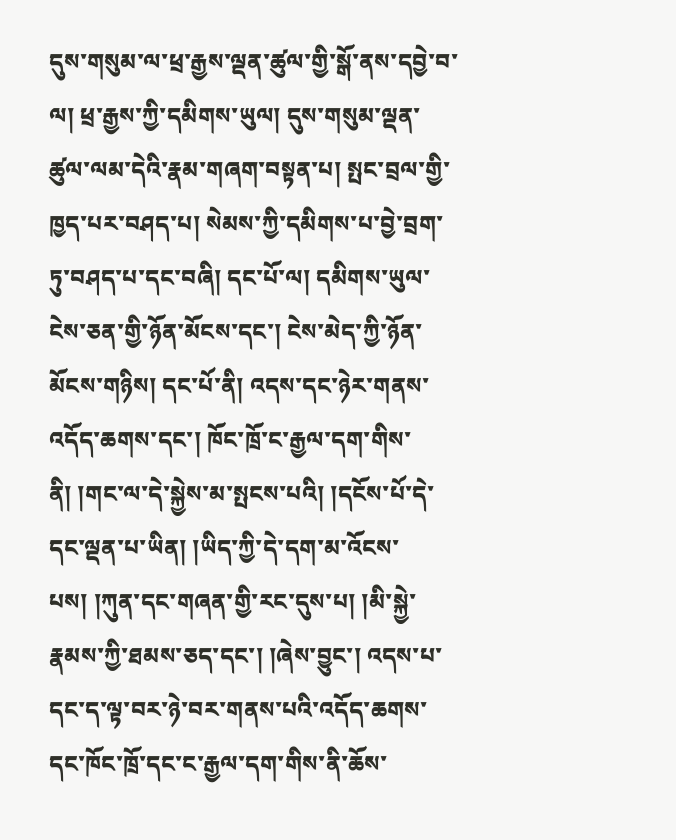དུས་གསུམ་ལ་ཕྲ་རྒྱས་ལྡན་ཚུལ་གྱི་སྒོ་ནས་དབྱེ་བ་ལ། ཕྲ་རྒྱས་ཀྱི་དམིགས་ཡུལ། དུས་གསུམ་ལྡན་ཚུལ་ལམ་དེའི་རྣམ་གཞག་བསྟན་པ། སྤང་བྲལ་གྱི་ཁྱད་པར་བཤད་པ། སེམས་ཀྱི་དམིགས་པ་བྱེ་བྲག་ཏུ་བཤད་པ་དང་བཞི། དང་པོ་ལ། དམིགས་ཡུལ་ངེས་ཅན་གྱི་ཉོན་མོངས་དང་། ངེས་མེད་ཀྱི་ཉོན་མོངས་གཉིས། དང་པོ་ནི། འདས་དང་ཉེར་གནས་འདོད་ཆགས་དང་། ཁོང་ཁྲོ་ང་རྒྱལ་དག་གིས་ནི། །གང་ལ་དེ་སྐྱེས་མ་སྤངས་པའི། །དངོས་པོ་དེ་དང་ལྡན་པ་ཡིན། །ཡིད་ཀྱི་དེ་དག་མ་འོངས་པས། །ཀུན་དང་གཞན་གྱི་རང་དུས་པ། །མི་སྐྱེ་རྣམས་ཀྱི་ཐམས་ཅད་དང་། །ཞེས་བྱུང་། འདས་པ་དང་ད་ལྟ་བར་ཉེ་བར་གནས་པའི་འདོད་ཆགས་དང་ཁོང་ཁྲོ་དང་ང་རྒྱལ་དག་གིས་ནི་ཆོས་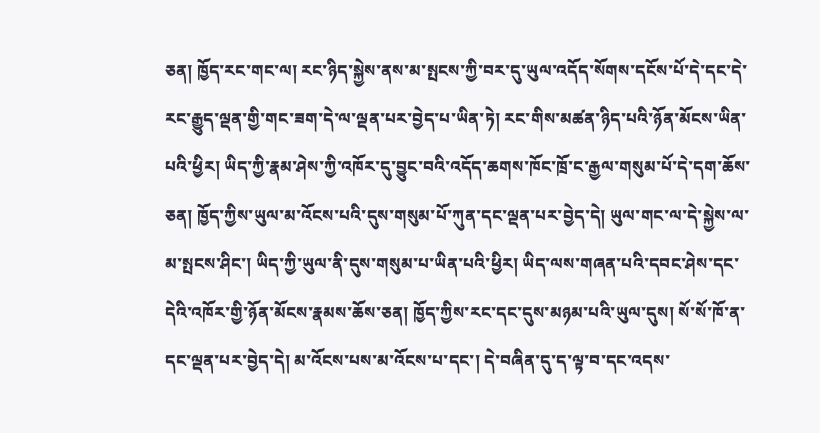ཅན། ཁྱོད་རང་གང་ལ། རང་ཉིད་སྐྱེས་ནས་མ་སྤངས་ཀྱི་བར་དུ་ཡུལ་འདོད་སོགས་དངོས་པོ་དེ་དང་དེ་རང་རྒྱུད་ལྡན་གྱི་གང་ཟག་དེ་ལ་ལྡན་པར་བྱེད་པ་ཡིན་ཏེ། རང་གིས་མཚན་ཉིད་པའི་ཉོན་མོངས་ཡིན་པའི་ཕྱིར། ཡིད་ཀྱི་རྣམ་ཤེས་ཀྱི་འཁོར་དུ་བྱུང་བའི་འདོད་ཆགས་ཁོང་ཁྲོ་ང་རྒྱལ་གསུམ་པོ་དེ་དག་ཆོས་ཅན། ཁྱོད་ཀྱིས་ཡུལ་མ་འོངས་པའི་དུས་གསུམ་པོ་ཀུན་དང་ལྡན་པར་བྱེད་དེ། ཡུལ་གང་ལ་དེ་སྐྱེས་ལ་མ་སྤངས་ཤིང་། ཡིད་ཀྱི་ཡུལ་ནི་དུས་གསུམ་པ་ཡིན་པའི་ཕྱིར། ཡིད་ལས་གཞན་པའི་དབང་ཤེས་དང་དེའི་འཁོར་གྱི་ཉོན་མོངས་རྣམས་ཆོས་ཅན། ཁྱོད་ཀྱིས་རང་དང་དུས་མཉམ་པའི་ཡུལ་དུས། སོ་སོ་ཁོ་ན་དང་ལྡན་པར་བྱེད་དེ། མ་འོངས་པས་མ་འོངས་པ་དང་། དེ་བཞིན་དུ་ད་ལྟ་བ་དང་འདས་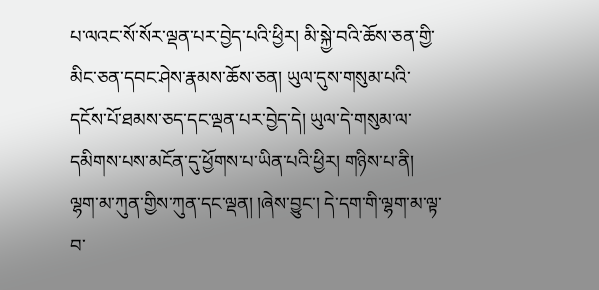པ་ལའང་སོ་སོར་ལྡན་པར་བྱེད་པའི་ཕྱིར། མི་སྐྱེ་བའི་ཆོས་ཅན་གྱི་མིང་ཅན་དབང་ཤེས་རྣམས་ཆོས་ཅན། ཡུལ་དུས་གསུམ་པའི་དངོས་པོ་ཐམས་ཅད་དང་ལྡན་པར་བྱེད་དེ། ཡུལ་དེ་གསུམ་ལ་དམིགས་པས་མངོན་དུ་ཕྱོགས་པ་ཡིན་པའི་ཕྱིར། གཉིས་པ་ནི། ལྷག་མ་ཀུན་གྱིས་ཀུན་དང་ལྡན། །ཞེས་བྱུང་། དེ་དག་གི་ལྷག་མ་ལྟ་བ་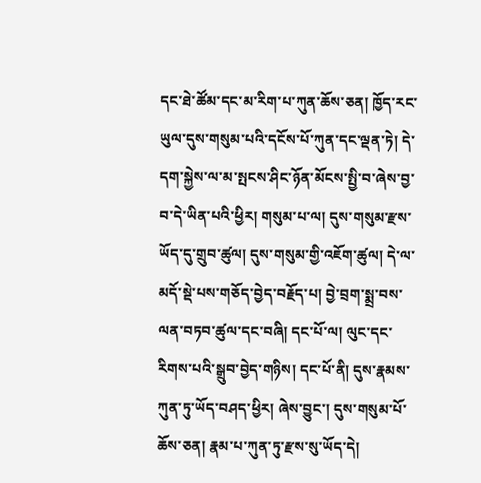དང་ཐེ་ཚོམ་དང་མ་རིག་པ་ཀུན་ཆོས་ཅན། ཁྱོད་རང་ཡུལ་དུས་གསུམ་པའི་དངོས་པོ་ཀུན་དང་ལྡན་ཏེ། དེ་དག་སྐྱེས་ལ་མ་སྤངས་ཤིང་ཉོན་མོངས་སྤྱི་བ་ཞེས་བྱ་བ་དེ་ཡིན་པའི་ཕྱིར། གསུམ་པ་ལ། དུས་གསུམ་རྫས་ཡོད་དུ་གྲུབ་ཚུལ། དུས་གསུམ་གྱི་འཇོག་ཚུལ། དེ་ལ་མདོ་སྡེ་པས་གཅོད་བྱེད་བརྗོད་པ། བྱེ་བྲག་སྨྲ་བས་ལན་བཏབ་ཚུལ་དང་བཞི། དང་པོ་ལ། ལུང་དང་རིགས་པའི་སྒྲུབ་བྱེད་གཉིས། དང་པོ་ནི། དུས་རྣམས་ཀུན་ཏུ་ཡོད་བཤད་ཕྱིར། ཞེས་བྱུང་། དུས་གསུམ་པོ་ཆོས་ཅན། རྣམ་པ་ཀུན་ཏུ་རྫས་སུ་ཡོད་དེ།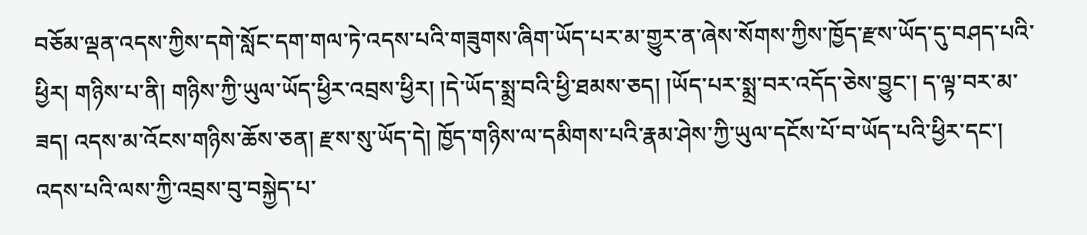བཅོམ་ལྡན་འདས་ཀྱིས་དགེ་སློང་དག་གལ་ཏེ་འདས་པའི་གཟུགས་ཞིག་ཡོད་པར་མ་གྱུར་ན་ཞེས་སོགས་ཀྱིས་ཁྱོད་རྫས་ཡོད་དུ་བཤད་པའི་ཕྱིར། གཉིས་པ་ནི། གཉིས་ཀྱི་ཡུལ་ཡོད་ཕྱིར་འབྲས་ཕྱིར། །དེ་ཡོད་སྨྲ་བའི་ཕྱི་ཐམས་ཅད། །ཡོད་པར་སྨྲ་བར་འདོད་ཅེས་བྱུང་། ད་ལྟ་བར་མ་ཟད། འདས་མ་འོངས་གཉིས་ཆོས་ཅན། རྫས་སུ་ཡོད་དེ། ཁྱོད་གཉིས་ལ་དམིགས་པའི་རྣམ་ཤེས་ཀྱི་ཡུལ་དངོས་པོ་བ་ཡོད་པའི་ཕྱིར་དང་། འདས་པའི་ལས་ཀྱི་འབྲས་བུ་བསྐྱེད་པ་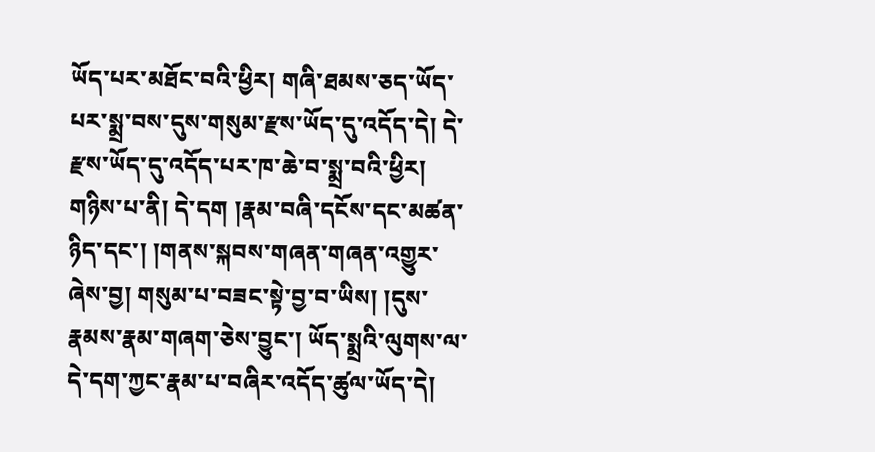ཡོད་པར་མཐོང་བའི་ཕྱིར། གཞི་ཐམས་ཅད་ཡོད་པར་སྨྲ་བས་དུས་གསུམ་རྫས་ཡོད་དུ་འདོད་དེ། དེ་རྫས་ཡོད་དུ་འདོད་པར་ཁ་ཆེ་བ་སྨྲ་བའི་ཕྱིར། གཉིས་པ་ནི། དེ་དག །རྣམ་བཞི་དངོས་དང་མཚན་ཉིད་དང་། །གནས་སྐབས་གཞན་གཞན་འགྱུར་ཞེས་བྱ། གསུམ་པ་བཟང་སྟེ་བྱ་བ་ཡིས། །དུས་རྣམས་རྣམ་གཞག་ཅེས་བྱུང་། ཡོད་སྨྲའི་ལུགས་ལ་དེ་དག་ཀྱང་རྣམ་པ་བཞིར་འདོད་ཚུལ་ཡོད་དེ།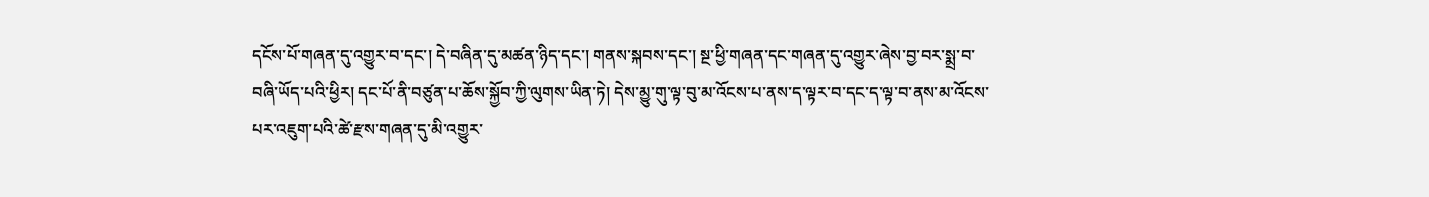དངོས་པོ་གཞན་དུ་འགྱུར་བ་དང་། དེ་བཞིན་དུ་མཚན་ཉིད་དང་། གནས་སྐབས་དང་། སྔ་ཕྱི་གཞན་དང་གཞན་དུ་འགྱུར་ཞེས་བྱ་བར་སྨྲ་བ་བཞི་ཡོད་པའི་ཕྱིར། དང་པོ་ནི་བཙུན་པ་ཆོས་སྐྱོབ་ཀྱི་ལུགས་ཡིན་ཏེ། དེས་མྱུ་གུ་ལྟ་བུ་མ་འོངས་པ་ནས་ད་ལྟར་བ་དང་ད་ལྟ་བ་ནས་མ་འོངས་པར་འཇུག་པའི་ཚེ་རྫས་གཞན་དུ་མི་འགྱུར་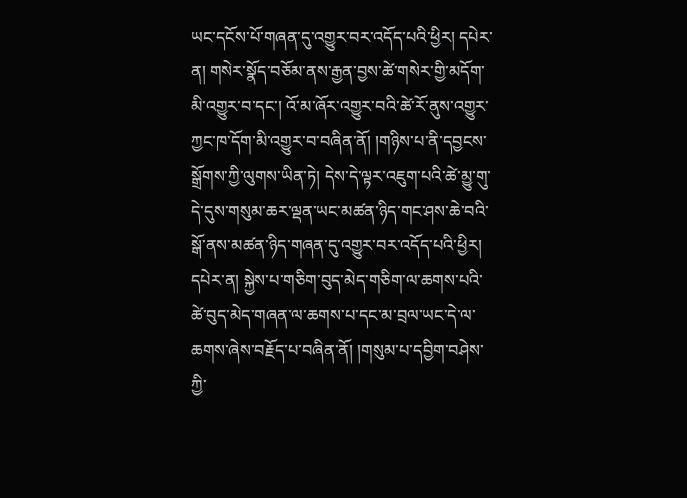ཡང་དངོས་པོ་གཞན་དུ་འགྱུར་བར་འདོད་པའི་ཕྱིར། དཔེར་ན། གསེར་སྣོད་བཅོམ་ནས་རྒྱན་བྱས་ཚེ་གསེར་གྱི་མདོག་མི་འགྱུར་བ་དང་། འོ་མ་ཞོར་འགྱུར་བའི་ཚེ་རོ་ནུས་འགྱུར་ཀྱང་ཁ་དོག་མི་འགྱུར་བ་བཞིན་ནོ། །གཉིས་པ་ནི་དབྱངས་སྒྲོགས་ཀྱི་ལུགས་ཡིན་ཏེ། དེས་དེ་ལྟར་འཇུག་པའི་ཚེ་མྱུ་གུ་དེ་དུས་གསུམ་ཆར་ལྡན་ཡང་མཚན་ཉིད་གང་ཤས་ཆེ་བའི་སྒོ་ནས་མཚན་ཉིད་གཞན་དུ་འགྱུར་བར་འདོད་པའི་ཕྱིར། དཔེར་ན། སྐྱེས་པ་གཅིག་བུད་མེད་གཅིག་ལ་ཆགས་པའི་ཚེ་བུད་མེད་གཞན་ལ་ཆགས་པ་དང་མ་བྲལ་ཡང་དེ་ལ་ཆགས་ཞེས་བརྗོད་པ་བཞིན་ནོ། །གསུམ་པ་དབྱིག་བཤེས་ཀྱི་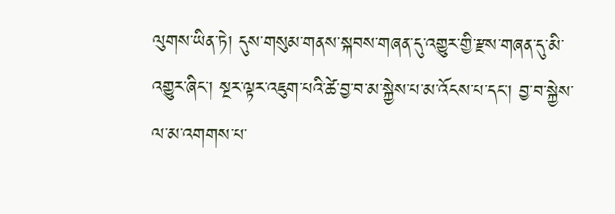ལུགས་ཡིན་ཏེ། དུས་གསུམ་གནས་སྐབས་གཞན་དུ་འགྱུར་གྱི་རྫས་གཞན་དུ་མི་འགྱུར་ཞིང་། སྔར་ལྟར་འཇུག་པའི་ཚེ་བྱ་བ་མ་སྐྱེས་པ་མ་འོངས་པ་དང་། བྱ་བ་སྐྱེས་ལ་མ་འགགས་པ་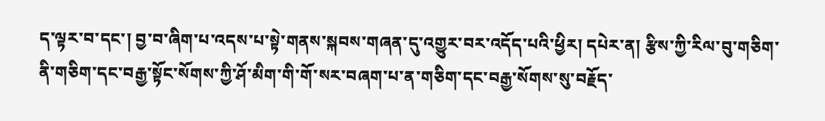ད་ལྟར་བ་དང་། བྱ་བ་ཞིག་པ་འདས་པ་སྟེ་གནས་སྐབས་གཞན་དུ་འགྱུར་བར་འདོད་པའི་ཕྱིར། དཔེར་ན། རྩིས་ཀྱི་རིལ་བུ་གཅིག་ནི་གཅིག་དང་བརྒྱ་སྟོང་སོགས་ཀྱི་ཤོ་མིག་གི་གོ་སར་བཞག་པ་ན་གཅིག་དང་བརྒྱ་སོགས་སུ་བརྗོད་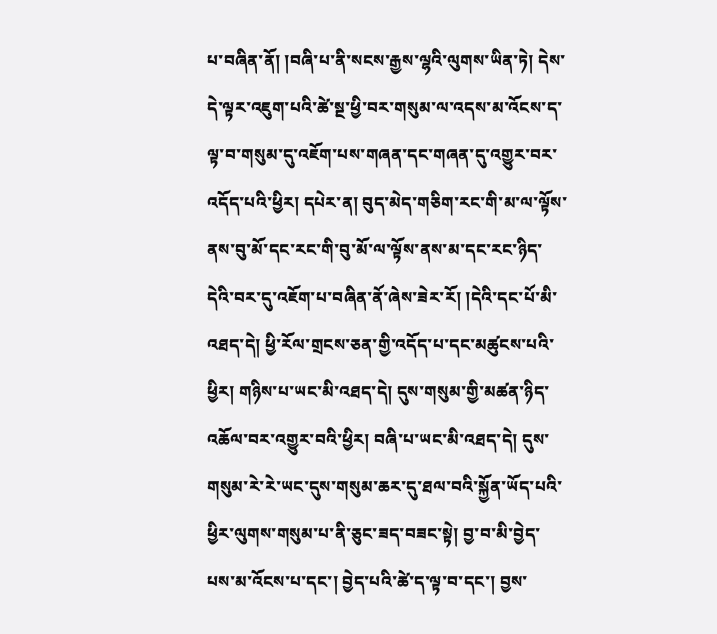པ་བཞིན་ནོ། །བཞི་པ་ནི་སངས་རྒྱས་ལྷའི་ལུགས་ཡིན་ཏེ། དེས་དེ་ལྟར་འཇུག་པའི་ཚེ་སྔ་ཕྱི་བར་གསུམ་ལ་འདས་མ་འོངས་ད་ལྟ་བ་གསུམ་དུ་འཇོག་པས་གཞན་དང་གཞན་དུ་འགྱུར་བར་འདོད་པའི་ཕྱིར། དཔེར་ན། བུད་མེད་གཅིག་རང་གི་མ་ལ་ལྟོས་ནས་བུ་མོ་དང་རང་གི་བུ་མོ་ལ་ལྟོས་ནས་མ་དང་རང་ཉིད་དེའི་བར་དུ་འཇོག་པ་བཞིན་ནོ་ཞེས་ཟེར་རོ། །དེའི་དང་པོ་མི་འཐད་དེ། ཕྱི་རོལ་གྲངས་ཅན་གྱི་འདོད་པ་དང་མཚུངས་པའི་ཕྱིར། གཉིས་པ་ཡང་མི་འཐད་དེ། དུས་གསུམ་གྱི་མཚན་ཉིད་འཆོལ་བར་འགྱུར་བའི་ཕྱིར། བཞི་པ་ཡང་མི་འཐད་དེ། དུས་གསུམ་རེ་རེ་ཡང་དུས་གསུམ་ཆར་དུ་ཐལ་བའི་སྐྱོན་ཡོད་པའི་ཕྱིར་ལུགས་གསུམ་པ་ནི་ཅུང་ཟད་བཟང་སྟེ། བྱ་བ་མི་བྱེད་པས་མ་འོངས་པ་དང་། བྱེད་པའི་ཚེ་ད་ལྟ་བ་དང་། བྱས་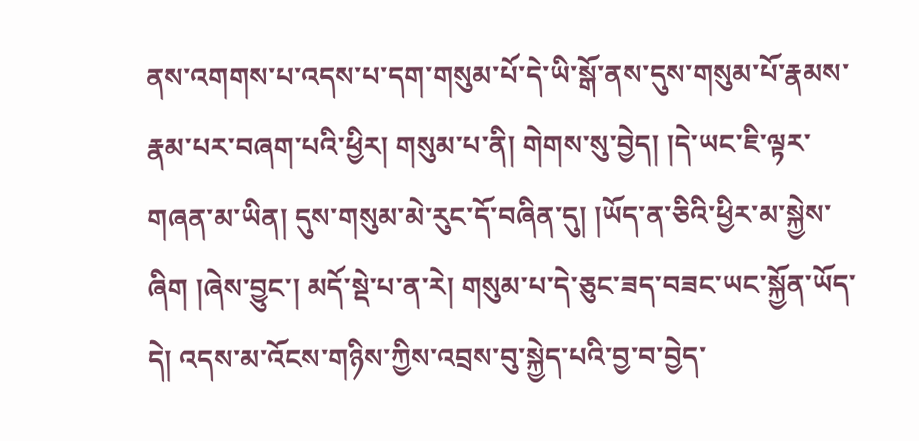ནས་འགགས་པ་འདས་པ་དག་གསུམ་པོ་དེ་ཡི་སྒོ་ནས་དུས་གསུམ་པོ་རྣམས་རྣམ་པར་བཞག་པའི་ཕྱིར། གསུམ་པ་ནི། གེགས་སུ་བྱེད། །དེ་ཡང་ཇི་ལྟར་གཞན་མ་ཡིན། དུས་གསུམ་མེ་རུང་དོ་བཞིན་དུ། །ཡོད་ན་ཅིའི་ཕྱིར་མ་སྐྱེས་ཞིག །ཞེས་བྱུང་། མདོ་སྡེ་པ་ན་རེ། གསུམ་པ་དེ་ཅུང་ཟད་བཟང་ཡང་སྐྱོན་ཡོད་དེ། འདས་མ་འོངས་གཉིས་ཀྱིས་འབྲས་བུ་སྐྱེད་པའི་བྱ་བ་བྱེད་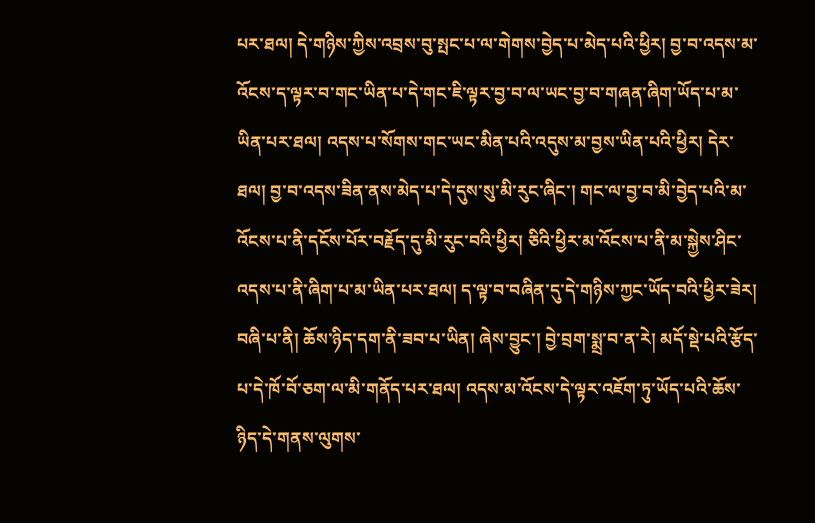པར་ཐལ། དེ་གཉིས་ཀྱིས་འབྲས་བུ་སྤང་པ་ལ་གེགས་བྱེད་པ་མེད་པའི་ཕྱིར། བྱ་བ་འདས་མ་འོངས་ད་ལྟར་བ་གང་ཡིན་པ་དེ་གང་ཇི་ལྟར་བྱ་བ་ལ་ཡང་བྱ་བ་གཞན་ཞིག་ཡོད་པ་མ་ཡིན་པར་ཐལ། འདས་པ་སོགས་གང་ཡང་མིན་པའི་འདུས་མ་བྱས་ཡིན་པའི་ཕྱིར། དེར་ཐལ། བྱ་བ་འདས་ཟིན་ནས་མེད་པ་དེ་དུས་སུ་མི་རུང་ཞིང་། གང་ལ་བྱ་བ་མི་བྱེད་པའི་མ་འོངས་པ་ནི་དངོས་པོར་བརྗོད་དུ་མི་རུང་བའི་ཕྱིར། ཅིའི་ཕྱིར་མ་འོངས་པ་ནི་མ་སྐྱེས་ཤིང་འདས་པ་ནི་ཞིག་པ་མ་ཡིན་པར་ཐལ། ད་ལྟ་བ་བཞིན་དུ་དེ་གཉིས་ཀྱང་ཡོད་བའི་ཕྱིར་ཟེར། བཞི་པ་ནི། ཆོས་ཉིད་དག་ནི་ཟབ་པ་ཡིན། ཞེས་བྱུང་། བྱེ་བྲག་སྨྲ་བ་ན་རེ། མདོ་སྡེ་པའི་རྩོད་པ་དེ་ཁོ་བོ་ཅག་ལ་མི་གནོད་པར་ཐལ། འདས་མ་འོངས་དེ་ལྟར་འཇོག་ཏུ་ཡོད་པའི་ཆོས་ཉིད་དེ་གནས་ལུགས་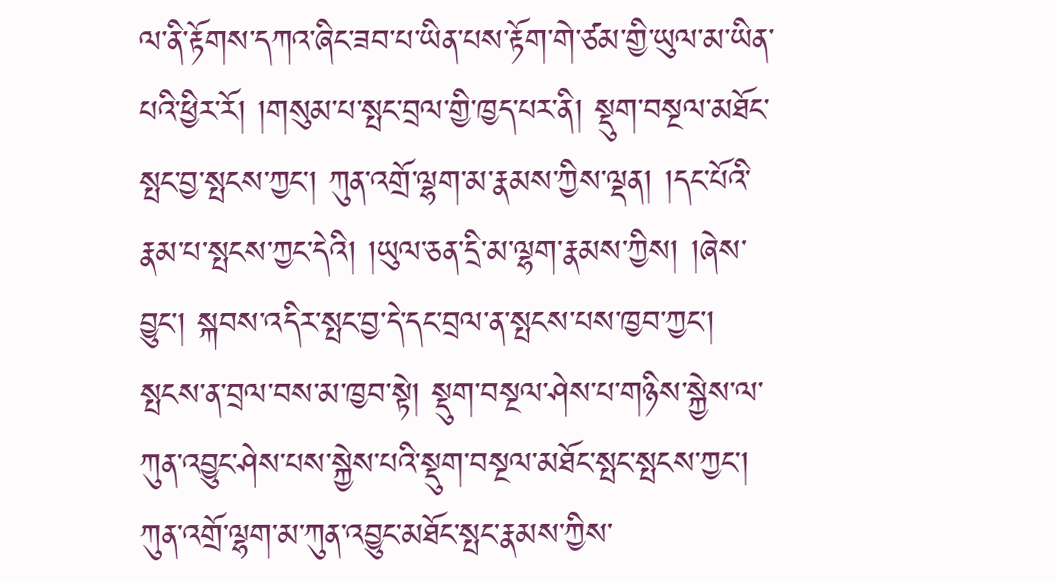ལ་ནི་རྟོགས་དཀའ་ཞིང་ཟབ་པ་ཡིན་པས་རྟོག་གེ་ཙམ་གྱི་ཡུལ་མ་ཡིན་པའི་ཕྱིར་རོ། །གསུམ་པ་སྤང་བྲལ་གྱི་ཁྱད་པར་ནི། སྡུག་བསྔལ་མཐོང་སྤང་བྱ་སྤངས་ཀྱང་། ཀུན་འགྲོ་ལྷག་མ་རྣམས་ཀྱིས་ལྡན། །དང་པོའི་རྣམ་པ་སྤངས་ཀྱང་དེའི། །ཡུལ་ཅན་དྲི་མ་ལྷག་རྣམས་ཀྱིས། །ཞེས་བྱུང་། སྐབས་འདིར་སྤང་བྱ་དེ་དང་བྲལ་ན་སྤངས་པས་ཁྱབ་ཀྱང་། སྤངས་ན་བྲལ་བས་མ་ཁྱབ་སྟེ། སྡུག་བསྔལ་ཤེས་པ་གཉིས་སྐྱེས་ལ་ཀུན་འབྱུང་ཤེས་པས་སྐྱེས་པའི་སྡུག་བསྔལ་མཐོང་སྤང་སྤངས་ཀྱང་། ཀུན་འགྲོ་ལྷག་མ་ཀུན་འབྱུང་མཐོང་སྤང་རྣམས་ཀྱིས་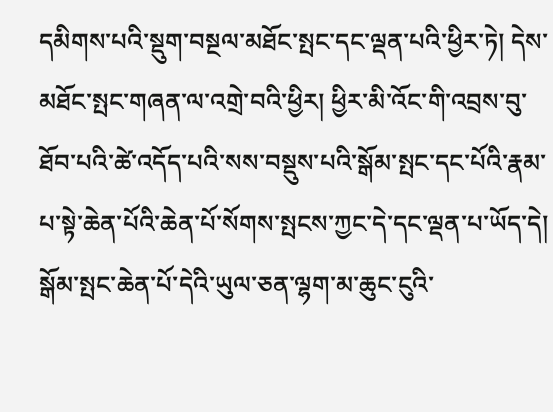དམིགས་པའི་སྡུག་བསྔལ་མཐོང་སྤང་དང་ལྡན་པའི་ཕྱིར་ཏེ། དེས་མཐོང་སྤང་གཞན་ལ་འགྲེ་བའི་ཕྱིར། ཕྱིར་མི་འོང་གི་འབྲས་བུ་ཐོབ་པའི་ཚེ་འདོད་པའི་སས་བསྡུས་པའི་སྒོམ་སྤང་དང་པོའི་རྣམ་པ་སྟེ་ཆེན་པོའི་ཆེན་པོ་སོགས་སྤངས་ཀྱང་དེ་དང་ལྡན་པ་ཡོད་དེ། སྒོམ་སྤང་ཆེན་པོ་དེའི་ཡུལ་ཅན་ལྷག་མ་ཆུང་ངུའི་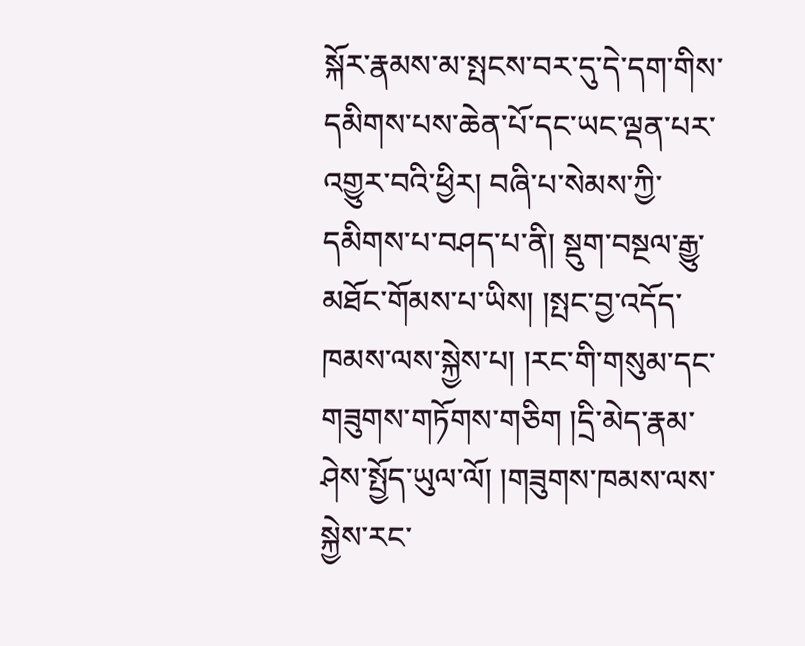སྐོར་རྣམས་མ་སྤངས་བར་དུ་དེ་དག་གིས་དམིགས་པས་ཆེན་པོ་དང་ཡང་ལྡན་པར་འགྱུར་བའི་ཕྱིར། བཞི་པ་སེམས་ཀྱི་དམིགས་པ་བཤད་པ་ནི། སྡུག་བསྔལ་རྒྱུ་མཐོང་གོམས་པ་ཡིས། །སྤང་བྱ་འདོད་ཁམས་ལས་སྐྱེས་པ། །རང་གི་གསུམ་དང་གཟུགས་གཏོགས་གཅིག །དྲི་མེད་རྣམ་ཤེས་སྤྱོད་ཡུལ་ལོ། །གཟུགས་ཁམས་ལས་སྐྱེས་རང་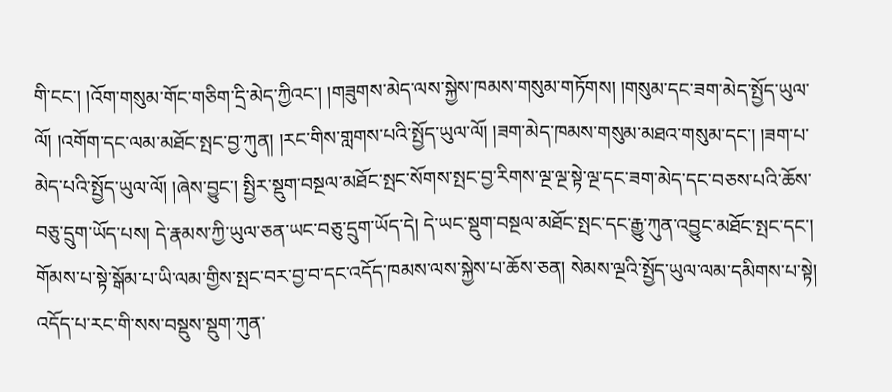གི་ངང་། །འོག་གསུམ་གོང་གཅིག་དྲི་མེད་ཀྱིའང་། །གཟུགས་མེད་ལས་སྐྱེས་ཁམས་གསུམ་གཏོགས། །གསུམ་དང་ཟག་མེད་སྤྱོད་ཡུལ་ལོ། །འགོག་དང་ལམ་མཐོང་སྤང་བྱ་ཀུན། །རང་གིས་གླགས་པའི་སྤྱོད་ཡུལ་ལོ། །ཟག་མེད་ཁམས་གསུམ་མཐའ་གསུམ་དང་། །ཟག་པ་མེད་པའི་སྤྱོད་ཡུལ་ལོ། །ཞེས་བྱུང་། སྤྱིར་སྡུག་བསྔལ་མཐོང་སྤང་སོགས་སྤང་བྱ་རིགས་ལྔ་ལྔ་སྟེ་ལྔ་དང་ཟག་མེད་དང་བཅས་པའི་ཆོས་བཅུ་དྲུག་ཡོད་པས། དེ་རྣམས་ཀྱི་ཡུལ་ཅན་ཡང་བཅུ་དྲུག་ཡོད་དེ། དེ་ཡང་སྡུག་བསྔལ་མཐོང་སྤང་དང་རྒྱུ་ཀུན་འབྱུང་མཐོང་སྤང་དང་། གོམས་པ་སྟེ་སྒོམ་པ་ཡི་ལམ་གྱིས་སྤང་བར་བྱ་བ་དང་འདོད་ཁམས་ལས་སྐྱེས་པ་ཆོས་ཅན། སེམས་ལྔའི་སྤྱོད་ཡུལ་ལམ་དམིགས་པ་སྟེ། འདོད་པ་རང་གི་སས་བསྡུས་སྡུག་ཀུན་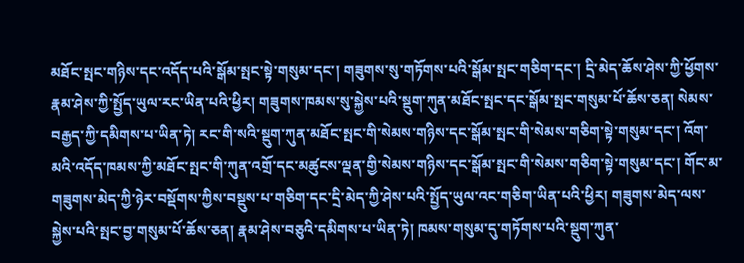མཐོང་སྤང་གཉིས་དང་འདོད་པའི་སྒོམ་སྤང་སྟེ་གསུམ་དང་། གཟུགས་སུ་གཏོགས་པའི་སྒོམ་སྤང་གཅིག་དང་། དྲི་མེད་ཆོས་ཤེས་ཀྱི་ཕྱོགས་རྣམ་ཤེས་ཀྱི་སྤྱོད་ཡུལ་རང་ཡིན་པའི་ཕྱིར། གཟུགས་ཁམས་སུ་སྐྱེས་པའི་སྡུག་ཀུན་མཐོང་སྤང་དང་སྒོམ་སྤང་གསུམ་པོ་ཆོས་ཅན། སེམས་བརྒྱད་ཀྱི་དམིགས་པ་ཡིན་ཏེ། རང་གི་སའི་སྡུག་ཀུན་མཐོང་སྤང་གི་སེམས་གཉིས་དང་སྒོམ་སྤང་གི་སེམས་གཅིག་སྟེ་གསུམ་དང་། འོག་མའི་འདོད་ཁམས་ཀྱི་མཐོང་སྤང་གི་ཀུན་འགྲོ་དང་མཚུངས་ལྡན་གྱི་སེམས་གཉིས་དང་སྒོམ་སྤང་གི་སེམས་གཅིག་སྟེ་གསུམ་དང་། གོང་མ་གཟུགས་མེད་ཀྱི་ཉེར་བསྡོགས་ཀྱིས་བསྡུས་པ་གཅིག་དང་དྲི་མེད་ཀྱི་ཤེས་པའི་སྤྱོད་ཡུལ་འང་གཅིག་ཡིན་པའི་ཕྱིར། གཟུགས་མེད་ལས་སྐྱེས་པའི་སྤང་བྱ་གསུམ་པོ་ཆོས་ཅན། རྣམ་ཤེས་བཅུའི་དམིགས་པ་ཡིན་ཏེ། ཁམས་གསུམ་དུ་གཏོགས་པའི་སྡུག་ཀུན་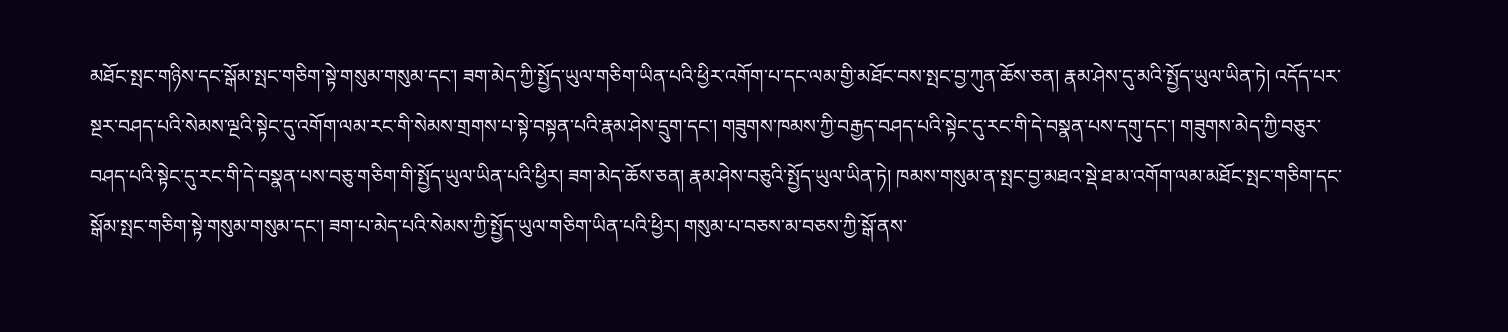མཐོང་སྤང་གཉིས་དང་སྒོམ་སྤང་གཅིག་སྟེ་གསུམ་གསུམ་དང་། ཟག་མེད་ཀྱི་སྤྱོད་ཡུལ་གཅིག་ཡིན་པའི་ཕྱིར་འགོག་པ་དང་ལམ་གྱི་མཐོང་བས་སྤང་བྱ་ཀུན་ཆོས་ཅན། རྣམ་ཤེས་དུ་མའི་སྤྱོད་ཡུལ་ཡིན་ཏེ། འདོད་པར་སྔར་བཤད་པའི་སེམས་ལྔའི་སྟེང་དུ་འགོག་ལམ་རང་གི་སེམས་གྲགས་པ་སྟེ་བསྟན་པའི་རྣམ་ཤེས་དྲུག་དང་། གཟུགས་ཁམས་ཀྱི་བརྒྱད་བཤད་པའི་སྟེང་དུ་རང་གི་དེ་བསྣན་པས་དགུ་དང་། གཟུགས་མེད་ཀྱི་བཅུར་བཤད་པའི་སྟེང་དུ་རང་གི་དེ་བསྣན་པས་བཅུ་གཅིག་གི་སྤྱོད་ཡུལ་ཡིན་པའི་ཕྱིར། ཟག་མེད་ཆོས་ཅན། རྣམ་ཤེས་བཅུའི་སྤྱོད་ཡུལ་ཡིན་ཏེ། ཁམས་གསུམ་ན་སྤང་བྱ་མཐའ་སྡེ་ཐ་མ་འགོག་ལམ་མཐོང་སྤང་གཅིག་དང་སྒོམ་སྤང་གཅིག་སྟེ་གསུམ་གསུམ་དང་། ཟག་པ་མེད་པའི་སེམས་ཀྱི་སྤྱོད་ཡུལ་གཅིག་ཡིན་པའི་ཕྱིར། གསུམ་པ་བཅས་མ་བཅས་ཀྱི་སྒོ་ནས་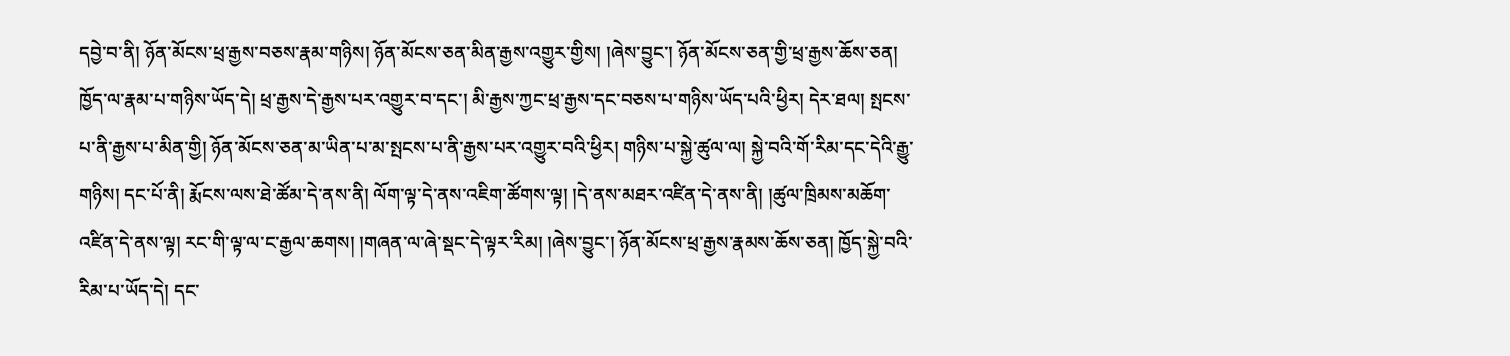དབྱེ་བ་ནི། ཉོན་མོངས་ཕྲ་རྒྱས་བཅས་རྣམ་གཉིས། ཉོན་མོངས་ཅན་མིན་རྒྱས་འགྱུར་གྱིས། །ཞེས་བྱུང་། ཉོན་མོངས་ཅན་གྱི་ཕྲ་རྒྱས་ཆོས་ཅན། ཁྱོད་ལ་རྣམ་པ་གཉིས་ཡོད་དེ། ཕྲ་རྒྱས་དེ་རྒྱས་པར་འགྱུར་བ་དང་། མི་རྒྱས་ཀྱང་ཕྲ་རྒྱས་དང་བཅས་པ་གཉིས་ཡོད་པའི་ཕྱིར། དེར་ཐལ། སྤངས་པ་ནི་རྒྱས་པ་མིན་གྱི། ཉོན་མོངས་ཅན་མ་ཡིན་པ་མ་སྤངས་པ་ནི་རྒྱས་པར་འགྱུར་བའི་ཕྱིར། གཉིས་པ་སྐྱེ་ཚུལ་ལ། སྐྱེ་བའི་གོ་རིམ་དང་དེའི་རྒྱུ་གཉིས། དང་པོ་ནི། རྨོངས་ལས་ཐེ་ཚོམ་དེ་ནས་ནི། ལོག་ལྟ་དེ་ནས་འཇིག་ཚོགས་ལྟ། །དེ་ནས་མཐར་འཛིན་དེ་ནས་ནི། །ཚུལ་ཁྲིམས་མཆོག་འཛིན་དེ་ནས་ལྟ། རང་གི་ལྟ་ལ་ང་རྒྱལ་ཆགས། །གཞན་ལ་ཞེ་སྡང་དེ་ལྟར་རིམ། །ཞེས་བྱུང་། ཉོན་མོངས་ཕྲ་རྒྱས་རྣམས་ཆོས་ཅན། ཁྱོད་སྐྱེ་བའི་རིམ་པ་ཡོད་དེ། དང་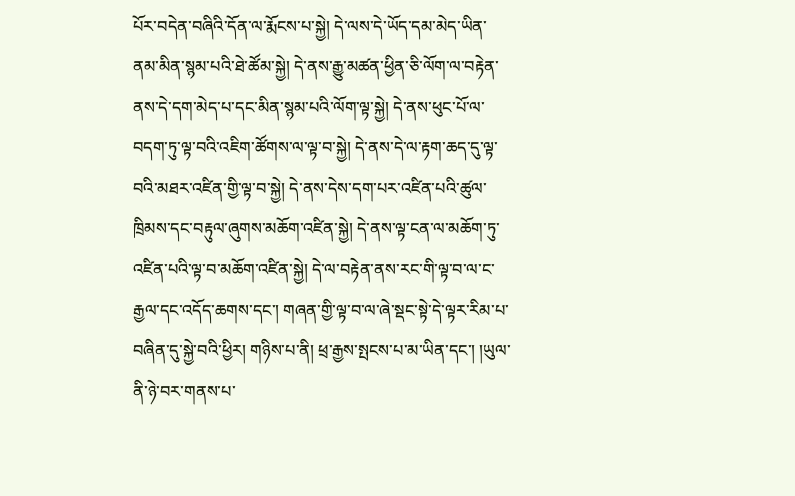པོར་བདེན་བཞིའི་དོན་ལ་རྨོངས་པ་སྐྱེ། དེ་ལས་དེ་ཡོད་དམ་མེད་ཡིན་ནམ་མིན་སྙམ་པའི་ཐེ་ཚོམ་སྐྱེ། དེ་ནས་རྒྱུ་མཚན་ཕྱིན་ཅི་ལོག་ལ་བརྟེན་ནས་དེ་དག་མེད་པ་དང་མིན་སྙམ་པའི་ལོག་ལྟ་སྐྱེ། དེ་ནས་ཕུང་པོ་ལ་བདག་ཏུ་ལྟ་བའི་འཇིག་ཚོགས་ལ་ལྟ་བ་སྐྱེ། དེ་ནས་དེ་ལ་རྟག་ཆད་དུ་ལྟ་བའི་མཐར་འཛིན་གྱི་ལྟ་བ་སྐྱེ། དེ་ནས་དེས་དག་པར་འཛིན་པའི་ཚུལ་ཁྲིམས་དང་བརྟུལ་ཞུགས་མཆོག་འཛིན་སྐྱེ། དེ་ནས་ལྟ་ངན་ལ་མཆོག་ཏུ་འཛིན་པའི་ལྟ་བ་མཆོག་འཛིན་སྐྱེ། དེ་ལ་བརྟེན་ནས་རང་གི་ལྟ་བ་ལ་ང་རྒྱལ་དང་འདོད་ཆགས་དང་། གཞན་གྱི་ལྟ་བ་ལ་ཞེ་སྡང་སྟེ་དེ་ལྟར་རིམ་པ་བཞིན་དུ་སྐྱེ་བའི་ཕྱིར། གཉིས་པ་ནི། ཕྲ་རྒྱས་སྤངས་པ་མ་ཡིན་དང་། །ཡུལ་ནི་ཉེ་བར་གནས་པ་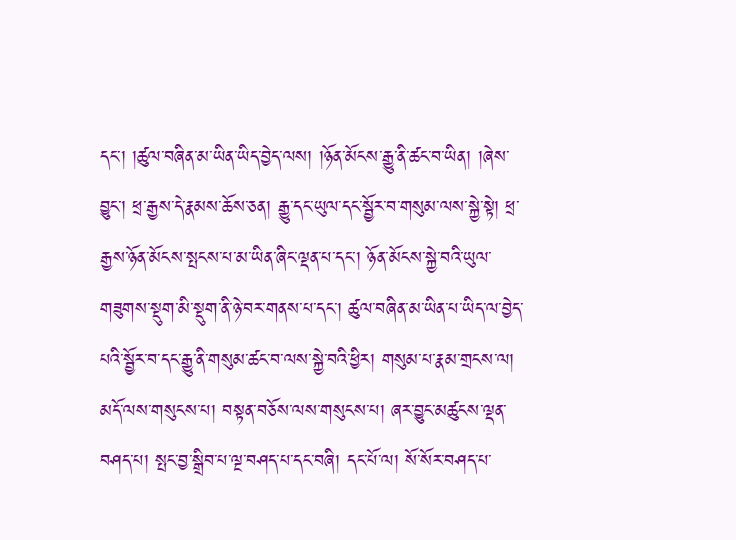དང་། །ཚུལ་བཞིན་མ་ཡིན་ཡིད་བྱེད་ལས། །ཉོན་མོངས་རྒྱུ་ནི་ཚང་བ་ཡིན། །ཞེས་བྱུང་། ཕྲ་རྒྱས་དེ་རྣམས་ཆོས་ཅན། རྒྱུ་དང་ཡུལ་དང་སྦྱོར་བ་གསུམ་ལས་སྐྱེ་སྟེ། ཕྲ་རྒྱས་ཉོན་མོངས་སྤངས་པ་མ་ཡིན་ཞིང་ལྡན་པ་དང་། ཉོན་མོངས་སྐྱེ་བའི་ཡུལ་གཟུགས་སྡུག་མི་སྡུག་ནི་ཉེ་བར་གནས་པ་དང་། ཚུལ་བཞིན་མ་ཡིན་པ་ཡིད་ལ་བྱེད་པའི་སྦྱོར་བ་དང་རྒྱུ་ནི་གསུམ་ཚང་བ་ལས་སྐྱེ་བའི་ཕྱིར། གསུམ་པ་རྣམ་གྲངས་ལ། མདོ་ལས་གསུངས་པ། བསྟན་བཅོས་ལས་གསུངས་པ། ཞར་བྱུང་མཚུངས་ལྡན་བཤད་པ། སྤང་བྱ་སྒྲིབ་པ་ལྔ་བཤད་པ་དང་བཞི། དང་པོ་ལ། སོ་སོར་བཤད་པ་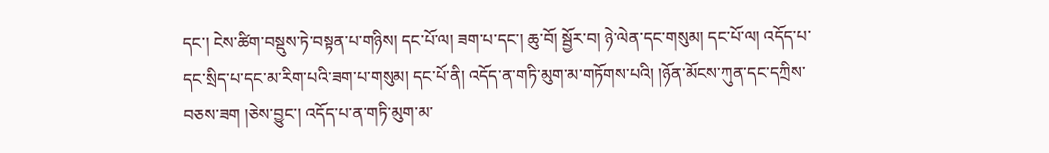དང་། ངེས་ཚིག་བསྡུས་ཏེ་བསྟན་པ་གཉིས། དང་པོ་ལ། ཟག་པ་དང་། ཆུ་བོ། སྦྱོར་བ། ཉེ་ལེན་དང་གསུམ། དང་པོ་ལ། འདོད་པ་དང་སྲིད་པ་དང་མ་རིག་པའི་ཟག་པ་གསུམ། དང་པོ་ནི། འདོད་ན་གཏི་མུག་མ་གཏོགས་པའི། །ཉོན་མོངས་ཀུན་དང་དཀྲིས་བཅས་ཟག །ཅེས་བྱུང་། འདོད་པ་ན་གཏི་མུག་མ་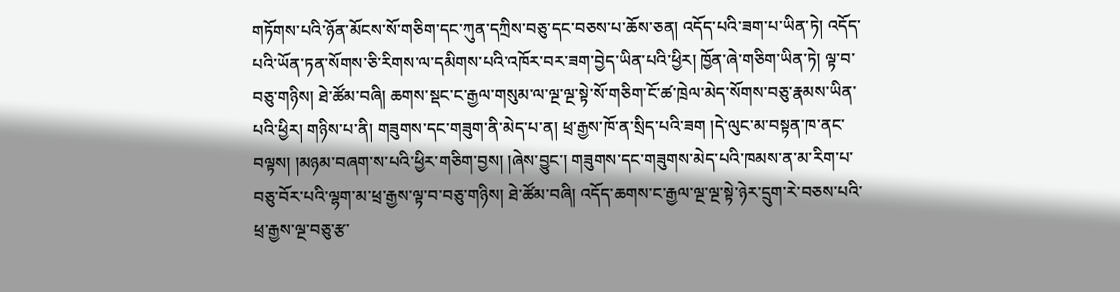གཏོགས་པའི་ཉོན་མོངས་སོ་གཅིག་དང་ཀུན་དཀྲིས་བཅུ་དང་བཅས་པ་ཆོས་ཅན། འདོད་པའི་ཟག་པ་ཡིན་ཏེ། འདོད་པའི་ཡོན་ཏན་སོགས་ཅི་རིགས་ལ་དམིགས་པའི་འཁོར་བར་ཟག་བྱེད་ཡིན་པའི་ཕྱིར། ཁྱོན་ཞེ་གཅིག་ཡིན་ཏེ། ལྟ་བ་བཅུ་གཉིས། ཐེ་ཚོམ་བཞི། ཆགས་སྡང་ང་རྒྱལ་གསུམ་ལ་ལྔ་ལྔ་སྟེ་སོ་གཅིག་ངོ་ཚ་ཁྲེལ་མེད་སོགས་བཅུ་རྣམས་ཡིན་པའི་ཕྱིར། གཉིས་པ་ནི། གཟུགས་དང་གཟུག་ནི་མེད་པ་ན། ཕྲ་རྒྱས་ཁོ་ན་སྲིད་པའི་ཟག །དེ་ལུང་མ་བསྟན་ཁ་ནང་བལྟས། །མཉམ་བཞག་ས་པའི་ཕྱིར་གཅིག་བྱས། །ཞེས་བྱུང་། གཟུགས་དང་གཟུགས་མེད་པའི་ཁམས་ན་མ་རིག་པ་བཅུ་བོར་པའི་ལྷག་མ་ཕྲ་རྒྱས་ལྟ་བ་བཅུ་གཉིས། ཐེ་ཚོམ་བཞི། འདོད་ཆགས་ང་རྒྱལ་ལྔ་ལྔ་སྟེ་ཉེར་དྲུག་རེ་བཅས་པའི་ཕྲ་རྒྱས་ལྔ་བཅུ་རྩ་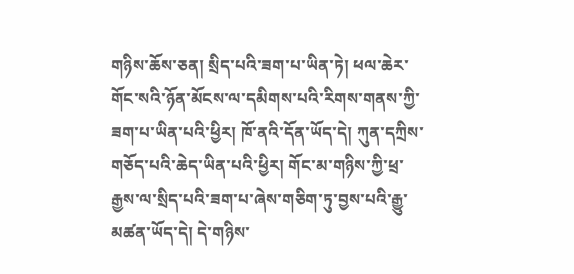གཉིས་ཆོས་ཅན། སྲིད་པའི་ཟག་པ་ཡིན་ཏེ། ཕལ་ཆེར་གོང་སའི་ཉོན་མོངས་ལ་དམིགས་པའི་རིགས་གནས་ཀྱི་ཟག་པ་ཡིན་པའི་ཕྱིར། ཁོ་ནའི་དོན་ཡོད་དེ། ཀུན་དཀྲིས་གཅོད་པའི་ཆེད་ཡིན་པའི་ཕྱིར། གོང་མ་གཉིས་ཀྱི་ཕྲ་རྒྱས་ལ་སྲིད་པའི་ཟག་པ་ཞེས་གཅིག་ཏུ་བྱས་པའི་རྒྱུ་མཚན་ཡོད་དེ། དེ་གཉིས་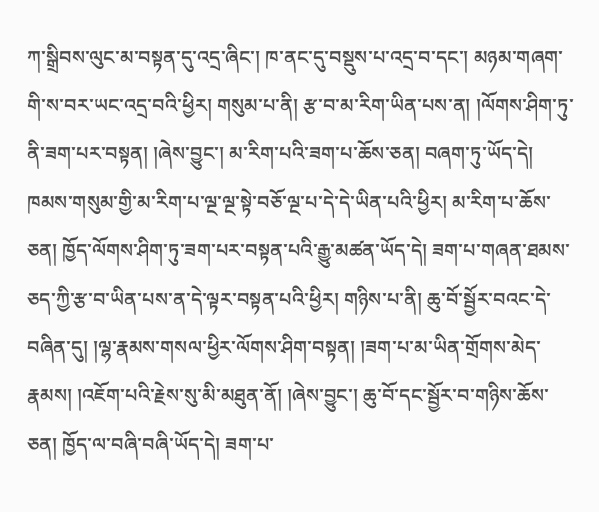ཀ་སྒྲིབས་ལུང་མ་བསྟན་དུ་འདྲ་ཞིང་། ཁ་ནང་དུ་བསྡུས་པ་འདྲ་བ་དང་། མཉམ་གཞག་གི་ས་བར་ཡང་འདྲ་བའི་ཕྱིར། གསུམ་པ་ནི། རྩ་བ་མ་རིག་ཡིན་པས་ན། །ལོགས་ཤིག་ཏུ་ནི་ཟག་པར་བསྟན། །ཞེས་བྱུང་། མ་རིག་པའི་ཟག་པ་ཆོས་ཅན། བཞག་ཏུ་ཡོད་དེ། ཁམས་གསུམ་གྱི་མ་རིག་པ་ལྔ་ལྔ་སྟེ་བཅོ་ལྔ་པ་དེ་དེ་ཡིན་པའི་ཕྱིར། མ་རིག་པ་ཆོས་ཅན། ཁྱོད་ལོགས་ཤིག་ཏུ་ཟག་པར་བསྟན་པའི་རྒྱུ་མཚན་ཡོད་དེ། ཟག་པ་གཞན་ཐམས་ཅད་ཀྱི་རྩ་བ་ཡིན་པས་ན་དེ་ལྟར་བསྟན་པའི་ཕྱིར། གཉིས་པ་ནི། ཆུ་བོ་སྦྱོར་བའང་དེ་བཞིན་དུ། །ལྷ་རྣམས་གསལ་ཕྱིར་ལོགས་ཤིག་བསྟན། །ཟག་པ་མ་ཡིན་གྲོགས་མེད་རྣམས། །འཇོག་པའི་རྗེས་སུ་མི་མཐུན་ནོ། །ཞེས་བྱུང་། ཆུ་བོ་དང་སྦྱོར་བ་གཉིས་ཆོས་ཅན། ཁྱོད་ལ་བཞི་བཞི་ཡོད་དེ། ཟག་པ་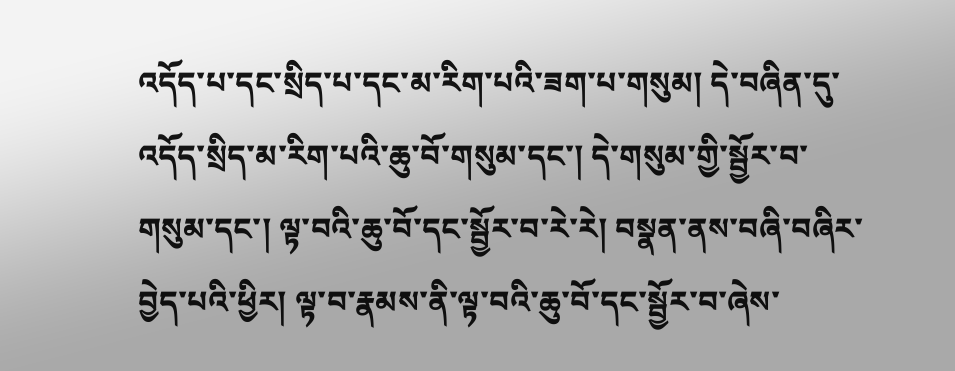འདོད་པ་དང་སྲིད་པ་དང་མ་རིག་པའི་ཟག་པ་གསུམ། དེ་བཞིན་དུ་འདོད་སྲིད་མ་རིག་པའི་ཆུ་བོ་གསུམ་དང་། དེ་གསུམ་གྱི་སྦྱོར་བ་གསུམ་དང་། ལྟ་བའི་ཆུ་བོ་དང་སྦྱོར་བ་རེ་རེ། བསྣན་ནས་བཞི་བཞིར་བྱེད་པའི་ཕྱིར། ལྟ་བ་རྣམས་ནི་ལྟ་བའི་ཆུ་བོ་དང་སྦྱོར་བ་ཞེས་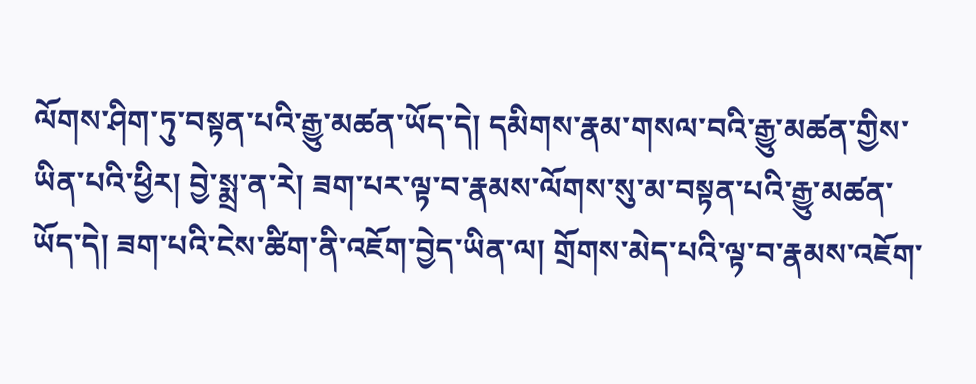ལོགས་ཤིག་ཏུ་བསྟན་པའི་རྒྱུ་མཚན་ཡོད་དེ། དམིགས་རྣམ་གསལ་བའི་རྒྱུ་མཚན་གྱིས་ཡིན་པའི་ཕྱིར། བྱེ་སྨྲ་ན་རེ། ཟག་པར་ལྟ་བ་རྣམས་ལོགས་སུ་མ་བསྟན་པའི་རྒྱུ་མཚན་ཡོད་དེ། ཟག་པའི་ངེས་ཚིག་ནི་འཇོག་བྱེད་ཡིན་ལ། གྲོགས་མེད་པའི་ལྟ་བ་རྣམས་འཇོག་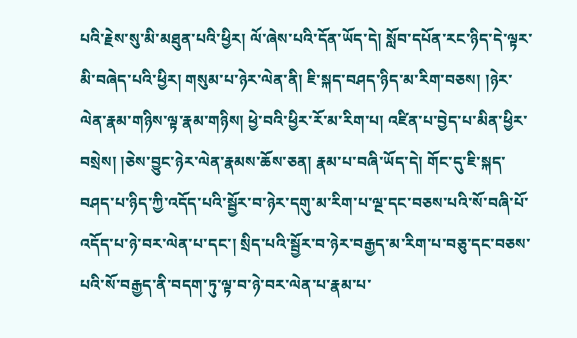པའི་རྗེས་སུ་མི་མཐུན་པའི་ཕྱིར། ལོ་ཞེས་པའི་དོན་ཡོད་དེ། སློབ་དཔོན་རང་ཉིད་དེ་ལྟར་མི་བཞེད་པའི་ཕྱིར། གསུམ་པ་ཉེར་ལེན་ནི། ཇི་སྐད་བཤད་ཉིད་མ་རིག་བཅས། །ཉེར་ལེན་རྣམ་གཉིས་ལྟ་རྣམ་གཉིས། ཕྱེ་བའི་ཕྱིར་རོ་མ་རིག་པ། འཛིན་པ་བྱེད་པ་མིན་ཕྱིར་བསྲེས། །ཅེས་བྱུང་ཉེར་ལེན་རྣམས་ཆོས་ཅན། རྣམ་པ་བཞི་ཡོད་དེ། གོང་དུ་ཇི་སྐད་བཤད་པ་ཉིད་ཀྱི་འདོད་པའི་སྦྱོར་བ་ཉེར་དགུ་མ་རིག་པ་ལྔ་དང་བཅས་པའི་སོ་བཞི་པོ་འདོད་པ་ཉེ་བར་ལེན་པ་དང་། སྲིད་པའི་སྦྱོར་བ་ཉེར་བརྒྱད་མ་རིག་པ་བཅུ་དང་བཅས་པའི་སོ་བརྒྱད་ནི་བདག་ཏུ་ལྟ་བ་ཉེ་བར་ལེན་པ་རྣམ་པ་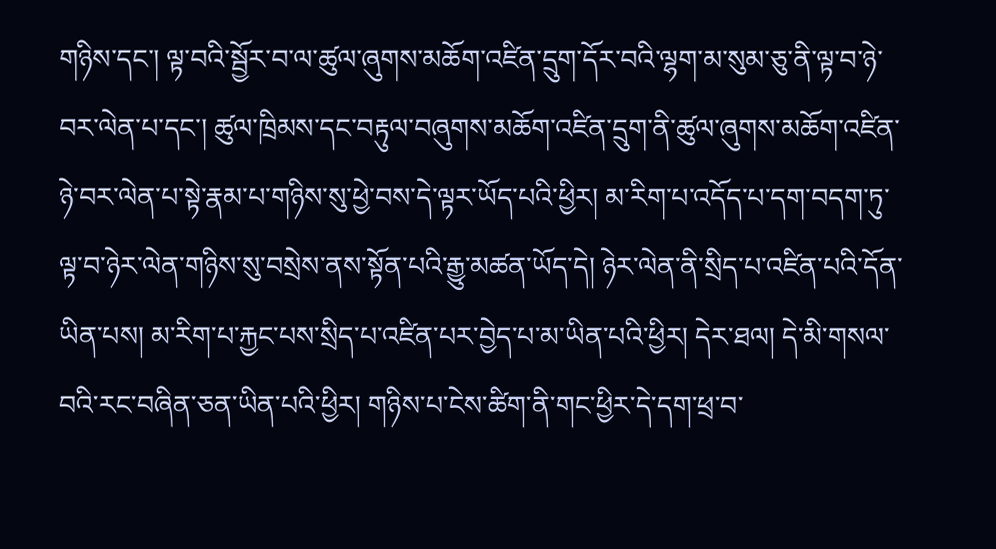གཉིས་དང་། ལྟ་བའི་སྦྱོར་བ་ལ་ཚུལ་ཞུགས་མཆོག་འཛིན་དྲུག་དོར་བའི་ལྷག་མ་སུམ་ཅུ་ནི་ལྟ་བ་ཉེ་བར་ལེན་པ་དང་། ཚུལ་ཁྲིམས་དང་བརྟུལ་བཞུགས་མཆོག་འཛིན་དྲུག་ནི་ཚུལ་ཞུགས་མཆོག་འཛིན་ཉེ་བར་ལེན་པ་སྟེ་རྣམ་པ་གཉིས་སུ་ཕྱེ་བས་དེ་ལྟར་ཡོད་པའི་ཕྱིར། མ་རིག་པ་འདོད་པ་དག་བདག་ཏུ་ལྟ་བ་ཉེར་ལེན་གཉིས་སུ་བསྲེས་ནས་སྟོན་པའི་རྒྱུ་མཚན་ཡོད་དེ། ཉེར་ལེན་ནི་སྲིད་པ་འཛིན་པའི་དོན་ཡིན་པས། མ་རིག་པ་རྐྱང་པས་སྲིད་པ་འཛིན་པར་བྱེད་པ་མ་ཡིན་པའི་ཕྱིར། དེར་ཐལ། དེ་མི་གསལ་བའི་རང་བཞིན་ཅན་ཡིན་པའི་ཕྱིར། གཉིས་པ་ངེས་ཚིག་ནི་གང་ཕྱིར་དེ་དག་ཕྲ་བ་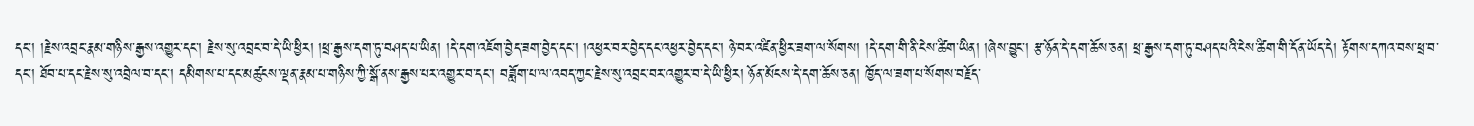དང་། །རྗེས་འབྲང་རྣམ་གཉིས་རྒྱས་འགྱུར་དང་། རྗེས་སུ་འབྲང་བ་དེ་ཡི་ཕྱིར། །ཕྲ་རྒྱས་དག་ཏུ་བཤད་པ་ཡིན། །དེ་དག་འཇོག་བྱེད་ཟག་བྱེད་དང་། །འཕྱར་བར་བྱེད་དང་འཕྱར་བྱེད་དང་། ཉེ་བར་འཛིན་ཕྱིར་ཟག་ལ་སོགས། །དེ་དག་གི་ནི་ངེས་ཚིག་ཡིན། །ཞེས་བྱུང་། རྩ་ཉོན་དེ་དག་ཆོས་ཅན། ཕྲ་རྒྱས་དག་ཏུ་བཤད་པའི་ངེས་ཚིག་གི་དོན་ཡོད་དེ། རྟོགས་དཀའ་བས་ཕྲ་བ་དང་། ཐོབ་པ་དང་རྗེས་སུ་འབྲེལ་བ་དང་། དམིགས་པ་དང་མཚུངས་ལྡན་རྣམ་པ་གཉིས་ཀྱི་སྒོ་ནས་རྒྱས་པར་འགྱུར་བ་དང་། བཟློག་པ་ལ་འབད་ཀྱང་རྗེས་སུ་འབྲང་བར་འགྱུར་བ་དེ་ཡི་ཕྱིར། ཉོན་མོངས་དེ་དག་ཆོས་ཅན། ཁྱོད་ལ་ཟག་པ་སོགས་བརྗོད་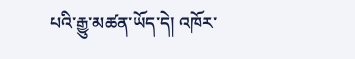པའི་རྒྱུ་མཚན་ཡོད་དེ། འཁོར་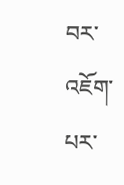བར་འཇོག་པར་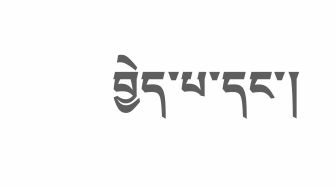བྱེད་པ་དང་།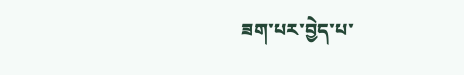ཟག་པར་བྱེད་པ་